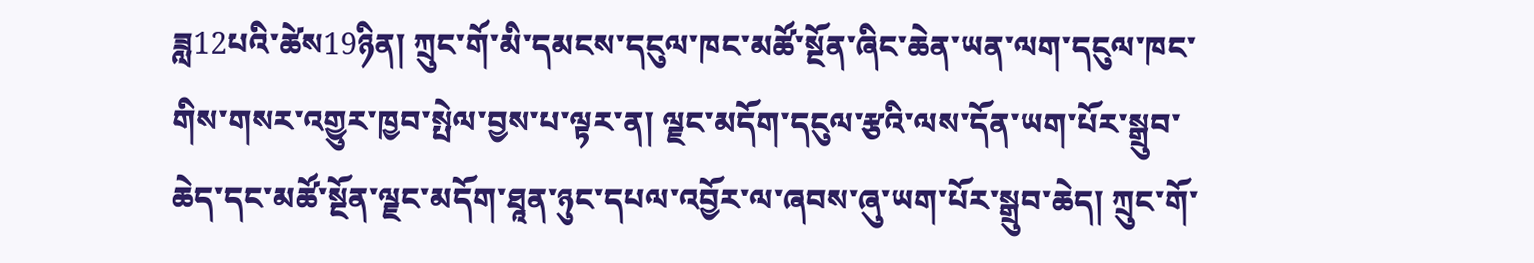ཟླ12པའི་ཚེས19ཉིན། ཀྲུང་གོ་མི་དམངས་དངུལ་ཁང་མཚོ་སྔོན་ཞིང་ཆེན་ཡན་ལག་དངུལ་ཁང་གིས་གསར་འགྱུར་ཁྱབ་སྤེལ་བྱས་པ་ལྟར་ན། ལྗང་མདོག་དངུལ་རྩའི་ལས་དོན་ཡག་པོར་སྒྲུབ་ཆེད་དང་མཚོ་སྔོན་ལྗང་མདོག་ཐཱན་ཉུང་དཔལ་འབྱོར་ལ་ཞབས་ཞུ་ཡག་པོར་སྒྲུབ་ཆེད། ཀྲུང་གོ་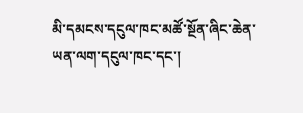མི་དམངས་དངུལ་ཁང་མཚོ་སྔོན་ཞིང་ཆེན་ཡན་ལག་དངུལ་ཁང་དང་།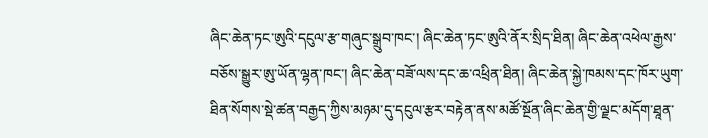ཞིང་ཆེན་ཏང་ཨུའི་དངུལ་རྩ་གཞུང་སྒྲུབ་ཁང་། ཞིང་ཆེན་ཏང་ཨུའི་ནོར་སྲིད་ཐིན། ཞིང་ཆེན་འཕེལ་རྒྱས་བཅོས་སྒྱུར་ཨུ་ཡོན་ལྷན་ཁང་། ཞིང་ཆེན་བཟོ་ལས་དང་ཆ་འཕྲིན་ཐིན། ཞིང་ཆེན་སྐྱེ་ཁམས་དང་ཁོར་ཡུག་ཐིན་སོགས་སྡེ་ཚན་བརྒྱད་ཀྱིས་མཉམ་དུ་དངུལ་རྩར་བརྟེན་ནས་མཚོ་སྔོན་ཞིང་ཆེན་གྱི་ལྗང་མདོག་ཐཱན་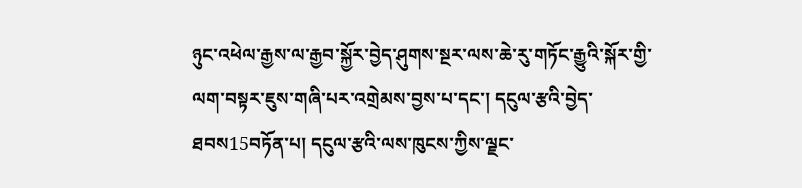ཉུང་འཕེལ་རྒྱས་ལ་རྒྱབ་སྐྱོར་བྱེད་ཤུགས་སྔར་ལས་ཆེ་རུ་གཏོང་རྒྱུའི་སྐོར་གྱི་ལག་བསྟར་ཇུས་གཞི་པར་འགྲེམས་བྱས་པ་དང་། དངུལ་རྩའི་བྱེད་ཐབས15བཏོན་པ། དངུལ་རྩའི་ལས་ཁུངས་ཀྱིས་ལྗང་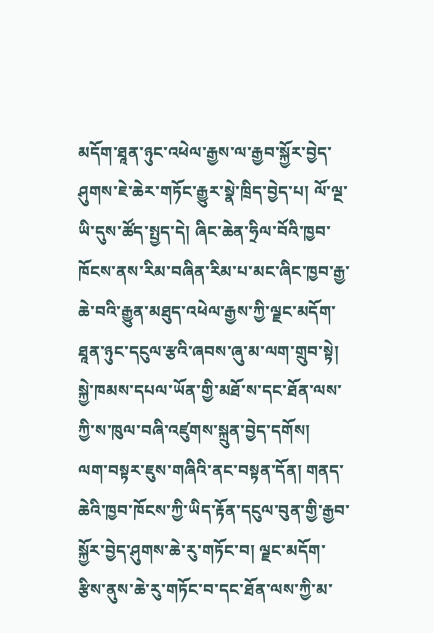མདོག་ཐཱན་ཉུང་འཕེལ་རྒྱས་ལ་རྒྱབ་སྐྱོར་བྱེད་ཤུགས་ཇེ་ཆེར་གཏོང་རྒྱུར་སྣེ་ཁྲིད་བྱེད་པ། ལོ་ལྔ་ཡི་དུས་ཚོད་སྤྱད་དེ། ཞིང་ཆེན་ཧྲིལ་བོའི་ཁྱབ་ཁོངས་ནས་རིམ་བཞིན་རིམ་པ་མང་ཞིང་ཁྱབ་རྒྱ་ཆེ་བའི་རྒྱུན་མཐུད་འཕེལ་རྒྱས་ཀྱི་ལྗང་མདོག་ཐཱན་ཉུང་དངུལ་རྩའི་ཞབས་ཞུ་མ་ལག་གྲུབ་སྟེ། སྐྱེ་ཁམས་དཔལ་ཡོན་གྱི་མཐོ་ས་དང་ཐོན་ལས་ཀྱི་ས་ཁུལ་བཞི་འཛུགས་སྐྲུན་བྱེད་དགོས།
ལག་བསྟར་ཇུས་གཞིའི་ནང་བསྟན་དོན། གནད་ཆེའི་ཁྱབ་ཁོངས་ཀྱི་ཡིད་རྟོན་དངུལ་བུན་གྱི་རྒྱབ་སྐྱོར་བྱེད་ཤུགས་ཆེ་རུ་གཏོང་བ། ལྗང་མདོག་རྩིས་ནུས་ཆེ་རུ་གཏོང་བ་དང་ཐོན་ལས་ཀྱི་མ་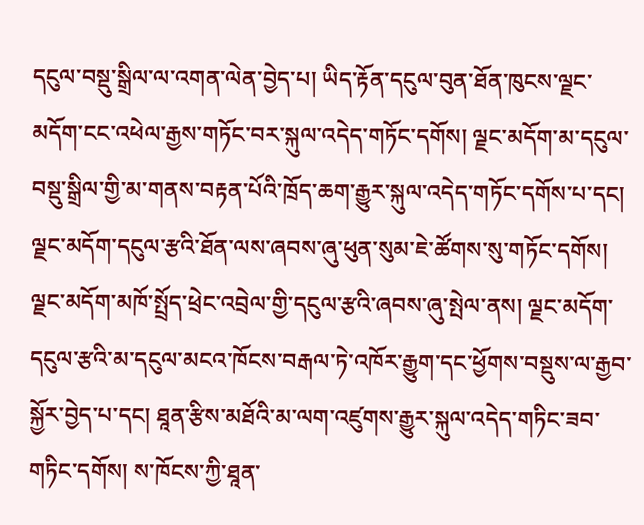དངུལ་བསྡུ་སྒྲིལ་ལ་འགན་ལེན་བྱེད་པ། ཡིད་རྟོན་དངུལ་བུན་ཐོན་ཁུངས་ལྗང་མདོག་ངང་འཕེལ་རྒྱས་གཏོང་བར་སྐུལ་འདེད་གཏོང་དགོས། ལྗང་མདོག་མ་དངུལ་བསྡུ་སྒྲིལ་གྱི་མ་གནས་བརྟན་པོའི་ཁྲོད་ཆག་རྒྱུར་སྐུལ་འདེད་གཏོང་དགོས་པ་དང། ལྗང་མདོག་དངུལ་རྩའི་ཐོན་ལས་ཞབས་ཞུ་ཕུན་སུམ་ཇེ་ཚོགས་སུ་གཏོང་དགོས། ལྗང་མདོག་མཁོ་སྤྲོད་ཕྲེང་འབྲེལ་གྱི་དངུལ་རྩའི་ཞབས་ཞུ་སྤེལ་ནས། ལྗང་མདོག་དངུལ་རྩའི་མ་དངུལ་མངའ་ཁོངས་བརྒལ་ཏེ་འཁོར་རྒྱུག་དང་ཕྱོགས་བསྡུས་ལ་རྒྱབ་སྐྱོར་བྱེད་པ་དང། ཐཱན་རྩིས་མཐོའི་མ་ལག་འཛུགས་རྒྱུར་སྐུལ་འདེད་གཏིང་ཟབ་གཏིང་དགོས། ས་ཁོངས་ཀྱི་ཐཱན་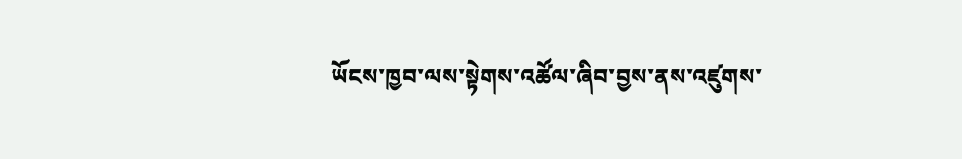ཡོངས་ཁྱབ་ལས་སྟེགས་འཚོལ་ཞིབ་བྱས་ནས་འཛུགས་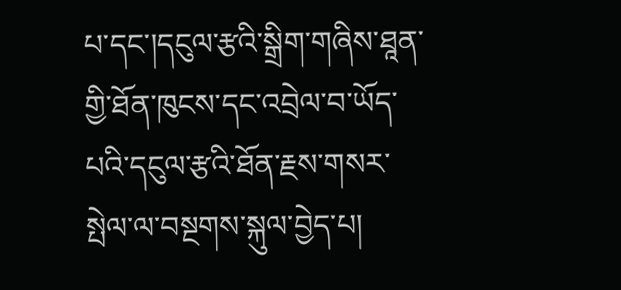པ་དང་།དངུལ་རྩའི་སྒྲིག་གཞིས་ཐཱན་གྱི་ཐོན་ཁུངས་དང་འབྲེལ་བ་ཡོད་པའི་དངུལ་རྩའི་ཐོན་རྗས་གསར་སྤེལ་ལ་བསྔགས་སྐུལ་བྱེད་པ།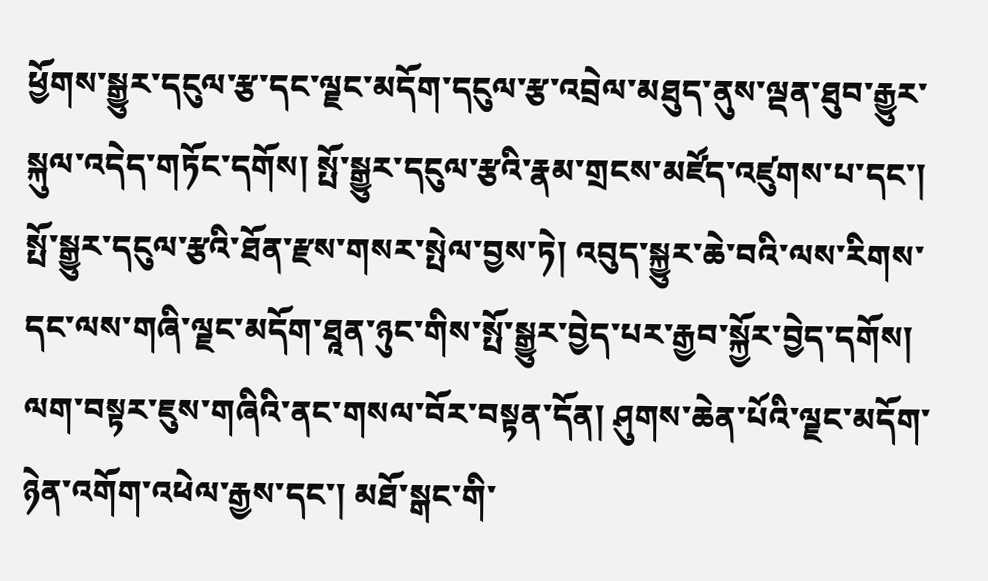ཕྱོགས་སྒྱུར་དངུལ་རྩ་དང་ལྗང་མདོག་དངུལ་རྩ་འབྲེལ་མཐུད་ནུས་ལྡན་ཐུབ་རྒྱུར་སྐུལ་འདེད་གཏོང་དགོས། སྤོ་སྒྱུར་དངུལ་རྩའི་རྣམ་གྲངས་མཛོད་འཛུགས་པ་དང་། སྤོ་སྒྱུར་དངུལ་རྩའི་ཐོན་རྫས་གསར་སྤེལ་བྱས་ཏེ། འབུད་སྐྱུར་ཆེ་བའི་ལས་རིགས་དང་ལས་གཞི་ལྗང་མདོག་ཐཱན་ཉུང་གིས་སྤོ་སྒྱུར་བྱེད་པར་རྒྱབ་སྐྱོར་བྱེད་དགོས།
ལག་བསྟར་ཇུས་གཞིའི་ནང་གསལ་བོར་བསྟན་དོན། ཤུགས་ཆེན་པོའི་ལྗང་མདོག་ཉེན་འགོག་འཕེལ་རྒྱས་དང་། མཐོ་སྒང་གི་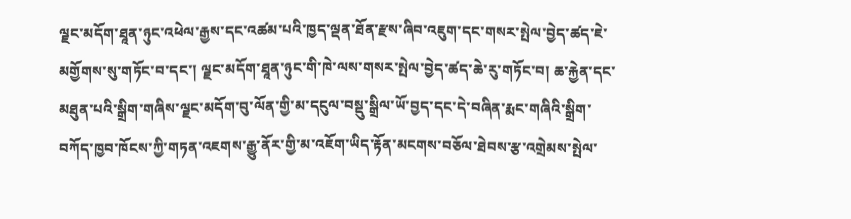ལྗང་མདོག་ཐཱན་ཉུང་འཕེལ་རྒྱས་དང་འཚམ་པའི་ཁྱད་ལྡན་ཐོན་རྫས་ཞིབ་འཇུག་དང་གསར་སྤེལ་བྱེད་ཚད་ཇེ་མགྱོགས་སུ་གཏོང་བ་དང་། ལྗང་མདོག་ཐཱན་ཉུང་གི་ཁེ་ལས་གསར་སྤེལ་བྱེད་ཚད་ཆེ་རུ་གཏོང་བ། ཆ་རྐྱེན་དང་མཐུན་པའི་སྒྲིག་གཞིས་ལྗང་མདོག་བུ་ལོན་གྱི་མ་དངུལ་བསྡུ་སྒྲིལ་ཡོ་བྱད་དང་དེ་བཞིན་རྨང་གཞིའི་སྒྲིག་བཀོད་ཁྱབ་ཁོངས་ཀྱི་གཏན་འཇགས་རྒྱུ་ནོར་གྱི་མ་འཇོག་ཡིད་རྟོན་མངགས་བཅོལ་ཐེབས་རྩ་འགྲེམས་སྤེལ་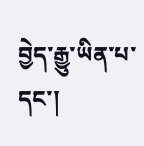བྱེད་རྒྱུ་ཡིན་པ་དང་།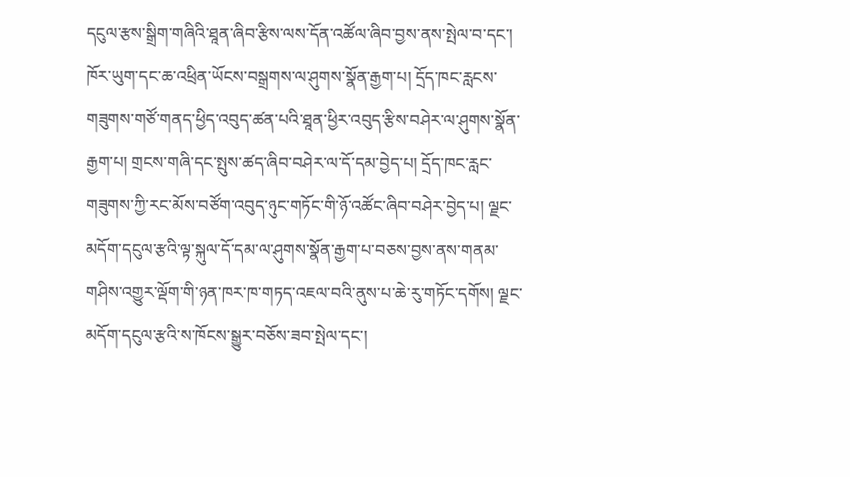དངུལ་རྩས་སྒྲིག་གཞིའི་ཐཱན་ཞིབ་རྩིས་ལས་དོན་འཚོལ་ཞིབ་བྱས་ནས་སྤེལ་བ་དང་། ཁོར་ཡུག་དང་ཆ་འཕྲིན་ཡོངས་བསྒྲགས་ལ་ཤུགས་སྣོན་རྒྱག་པ། དྲོད་ཁང་རླངས་གཟུགས་གཙོ་གནད་ཕྱིད་འབུད་ཚན་པའི་ཐཱན་ཕྱིར་འབུད་རྩིས་བཤེར་ལ་ཤུགས་སྣོན་རྒྱག་པ། གྲངས་གཞི་དང་སྤུས་ཚད་ཞིབ་བཤེར་ལ་དོ་དམ་བྱེད་པ། དྲོད་ཁང་རླང་གཟུགས་ཀྱི་རང་མོས་བཙོག་འབུད་ཉུང་གཏོང་གི་ཉོ་འཚོང་ཞིབ་བཤེར་བྱེད་པ། ལྗང་མདོག་དངུལ་རྩའི་ལྟ་སྐུལ་དོ་དམ་ལ་ཤུགས་སྣོན་རྒྱག་པ་བཅས་བྱས་ནས་གནམ་གཤིས་འགྱུར་ལྡོག་གི་ཉན་ཁར་ཁ་གཏད་འཇལ་བའི་ནུས་པ་ཆེ་རུ་གཏོང་དགོས། ལྗང་མདོག་དངུལ་རྩའི་ས་ཁོངས་སྒྱུར་བཅོས་ཟབ་སྤེལ་དང་།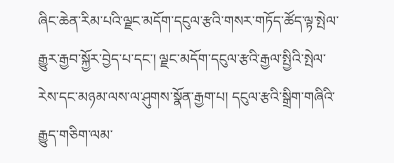ཞིང་ཆེན་རིམ་པའི་ལྗང་མདོག་དངུལ་རྩའི་གསར་གཏོད་ཚོད་ལྟ་སྤེལ་རྒྱུར་རྒྱབ་སྐྱོར་བྱེད་པ་དང་། ལྗང་མདོག་དངུལ་རྩའི་རྒྱལ་སྤྱིའི་སྤེལ་རེས་དང་མཉམ་ལས་ལ་ཤུགས་སྣོན་རྒྱག་པ། དངུལ་རྩའི་སྒྲིག་གཞིའི་རྒྱུད་གཅིག་ལམ་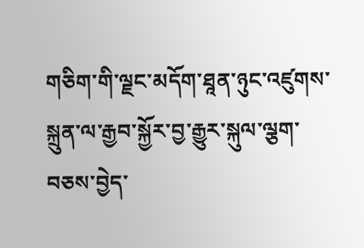གཅིག་གི་ལྗང་མདོག་ཐཱན་ཉུང་འཛུགས་སྐྲུན་ལ་རྒྱབ་སྐྱོར་བྱ་རྒྱུར་སྐུལ་ལྕག་བཅས་བྱེད་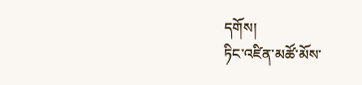དགོས།
ཏིང་འཛིན་མཚོ་མོས་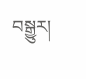བསྒྱུར།